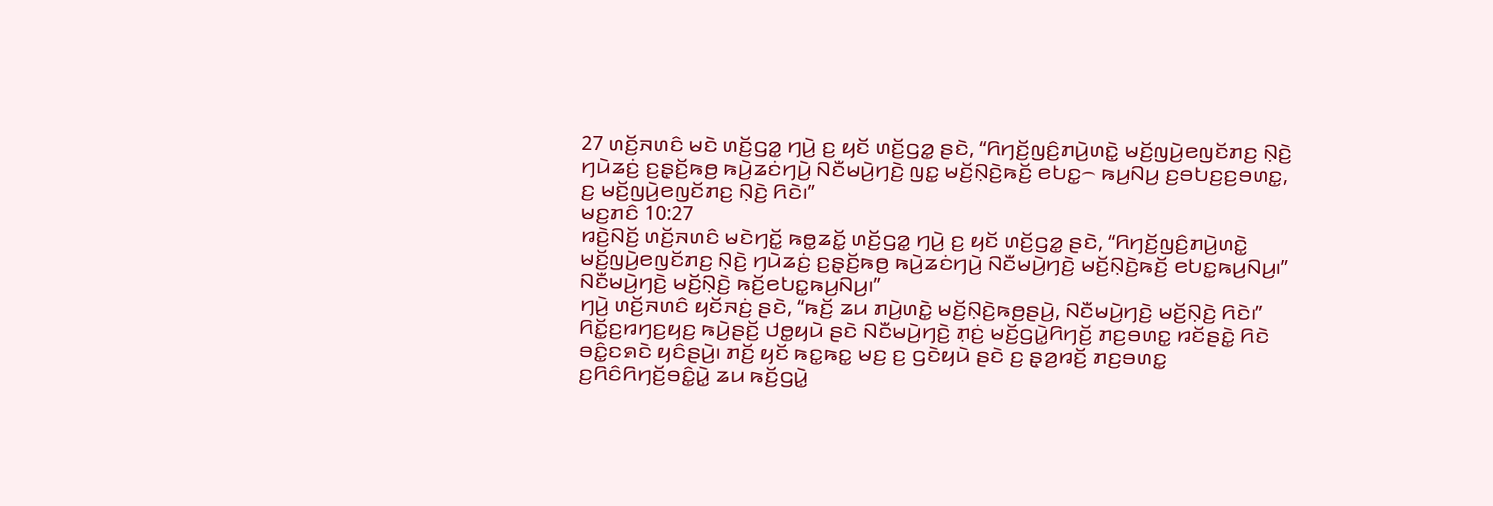27 ꤛꤢꤩ꤬ꤏꤛꤢꤨ ꤗꤢꤧ ꤛꤢꤩ꤬ꤞꤤ꤭ ꤚꤣꤧ꤬ ꤢ꤬ ꤟꤢꤩ ꤛꤢꤩ꤬ꤞꤤ꤭ ꤔꤢꤧ, “ꤖꤚꤢꤩ꤬ꤜꤢꤨ꤬ꤊꤣꤧ꤬ꤛꤢꤧ꤭ ꤗꤢꤩ꤬ꤜꤣꤧ꤬ꤕꤜꤢꤩꤊꤢ꤬ ꤡ꤫ꤢꤧ꤬ ꤚꤣꤧꤘꤢꤦ꤬ ꤢ꤬ꤔ꤫ꤢꤩ꤬ꤒꤥ꤬ ꤒꤣꤧ꤬ꤘꤢꤦꤚꤣꤧ꤬ ꤡꤢꤪꤗꤣꤧ꤬ꤚꤢꤧ꤬ ꤜꤢ꤭ ꤗꤢꤩ꤬ꤡ꤫ꤢꤧ꤬ꤒꤢꤩ꤬ ꤕꤝꤢ꤭꤮ ꤒꤣ꤬ꤡꤣ꤬ ꤢ꤬ꤋꤝꤢ꤬ꤢ꤬ꤋꤛꤢ꤭, ꤢ꤬ ꤗꤢꤩ꤬ꤜꤣꤧ꤬ꤕꤜꤢꤩꤊꤢ꤬ ꤡ꤫ꤢꤧ꤬ ꤖꤢꤧ꤯”
ꤗꤢ꤬ꤊꤢꤨ 10:27
ꤙꤢꤧ꤬ꤡꤢꤩ꤬ ꤛꤢꤩ꤬ꤏꤛꤢꤨ ꤗꤢꤧꤚꤢꤩ꤭ ꤒꤥ꤭ꤘꤢꤩ꤭ ꤛꤢꤩ꤬ꤞꤤ꤭ ꤚꤣꤧ꤬ ꤢ꤬ ꤟꤢꤩ ꤛꤢꤩ꤬ꤞꤤ꤭ ꤔꤢꤧ, “ꤖꤚꤢꤩ꤬ꤜꤢꤨ꤬ꤊꤣꤧ꤬ꤛꤢꤧ꤭ ꤗꤢꤩ꤬ꤜꤣꤧ꤬ꤕꤜꤢꤩꤊꤢ꤬ ꤡ꤫ꤢꤧ꤬ ꤚꤣꤧꤘꤢꤦ꤬ ꤢ꤬ꤔ꤫ꤢꤩ꤬ꤒꤥ꤬ ꤒꤣꤧ꤬ꤘꤢꤦꤚꤣꤧ꤬ ꤡꤢꤪꤗꤣꤧ꤬ꤚꤢꤧ꤬ ꤗꤢꤩ꤬ꤡ꤫ꤢꤧ꤬ꤒꤢꤩ꤬ ꤕꤝꤢ꤭ꤒꤣ꤬ꤡꤣ꤬꤯”
ꤡꤢꤪꤗꤣꤧ꤬ꤚꤢꤧ꤬ ꤗꤢꤩ꤬ꤡ꤫ꤢꤧ꤬ ꤒꤢꤩ꤬ꤕꤝꤢ꤭ꤒꤣ꤬ꤡꤣ꤬꤯”
ꤚꤣꤧ꤬ ꤛꤢꤩ꤬ꤏꤛꤢꤨ ꤟꤢꤩꤏꤢꤦ꤬ ꤔꤢꤧ, “ꤒꤢꤩ꤬ ꤘꤣ ꤊꤣꤧ꤬ꤛꤢꤧ꤭ ꤗꤢꤩ꤬ꤡ꤫ꤢꤧ꤬ꤒꤥ꤬ꤔꤣꤧ꤬, ꤡꤢꤪꤗꤣꤧ꤬ꤚꤢꤧ꤬ ꤗꤢꤩ꤬ꤡ꤫ꤢꤧ꤬ ꤖꤢꤧ꤯”
ꤖꤢꤩ꤭ꤢ꤬ꤙꤚꤢ꤬ꤟꤢ꤬ ꤒꤣꤧ꤬ꤔꤢꤩ꤬ ꤓꤥ꤭ꤟꤣꤧ ꤔꤢꤧ ꤡꤢꤪꤗꤣꤧ꤬ꤚꤢꤧ꤬ ꤊ꤫ꤢꤦ꤬ ꤗꤢꤩ꤬ꤞꤣꤧ꤭ꤖꤚꤢꤩ꤬ ꤊꤢ꤬ꤋꤛꤢ꤭ ꤙꤢꤩꤔꤢꤧ꤭ ꤖꤢꤧ ꤋꤢꤨ꤭ꤢꤎꤢꤧ ꤟꤢꤨꤔꤣꤧ꤬꤯ ꤊꤢꤩ꤬ ꤟꤢꤩ ꤒꤢ꤭ꤒꤢ꤭ ꤗꤢ꤬ ꤢ꤬ ꤞꤢꤧꤟꤣꤧ ꤔꤢꤧ ꤢ꤬ ꤔ꤫ꤤ꤬ꤙꤢꤩ꤬ ꤊꤢ꤬ꤋꤛꤢ꤭ ꤢ꤬ꤖꤢꤨꤖꤚꤢꤩ꤬ꤋꤢꤨ꤭ꤣꤧ꤭ ꤘꤣ ꤒꤢꤩ꤬ꤞꤣꤧ꤭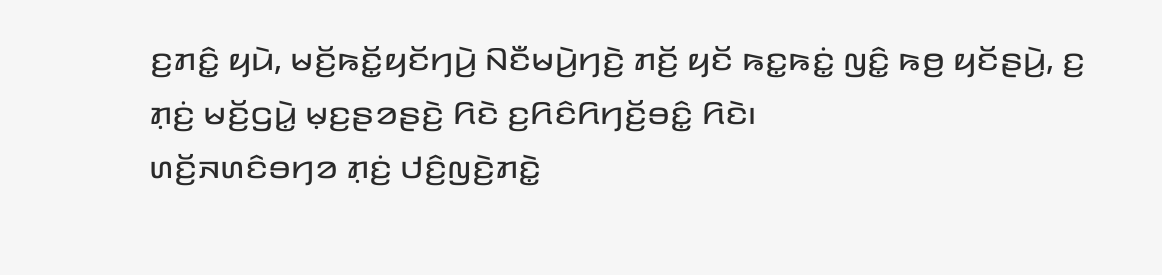ꤢ꤬ꤊꤢꤨ꤭ ꤟꤣꤧ, ꤗꤢꤩ꤬ꤒꤢꤩ꤭ꤟꤢꤩꤚꤣꤧ꤬ ꤡꤢꤪꤗꤣꤧ꤬ꤚꤢꤧ꤬ ꤊꤢꤩ꤬ ꤟꤢꤩ ꤒꤢ꤭ꤒꤢꤦ꤭ ꤜꤢꤨ꤭ ꤒꤥ꤬ ꤟꤢꤩꤔꤣꤧ꤬, ꤢ꤬ ꤊ꤫ꤢꤦ꤬ ꤗꤢꤩ꤬ꤞꤣꤧ꤭ ꤗ꤫ꤢ꤬ꤔꤤꤔꤢꤧ꤬ ꤖꤢꤧ ꤢ꤬ꤖꤢꤨꤖꤚꤢꤩ꤬ꤋꤢꤨ꤭ ꤖꤢꤧ꤯
ꤛꤢꤩ꤬ꤏꤛꤢꤨꤋꤚꤤ ꤊ꤫ꤢꤦ꤬ ꤓꤢꤨ꤬ꤜꤢꤧ꤬ꤊꤢꤧ꤭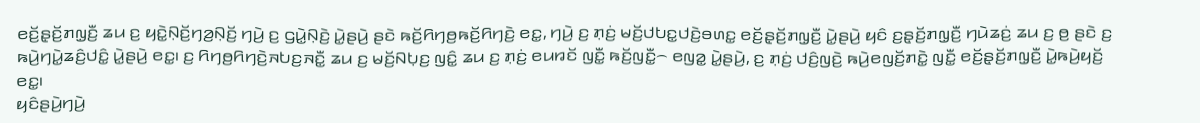ꤕꤢꤩ꤬ꤔ꤫ꤢꤩ꤬ꤊꤜ꤫ꤢꤪ꤬ ꤘꤣ ꤢ꤬ ꤟꤢꤧ꤭ꤡ꤫ꤢꤩ꤬ꤚꤤ꤬ꤡ꤫ꤢꤩ꤬ ꤚꤣꤧ꤬ ꤢ꤬ ꤞꤣꤧ꤭ꤡ꤫ꤢꤧ꤬ ꤣꤧ꤭ꤔꤣꤧ꤬ ꤔꤢꤧ ꤒꤢꤩ꤬ꤖꤚꤥ꤬ꤒꤢꤩ꤬ꤖꤚꤢꤧ꤬ ꤕꤢ꤭, ꤚꤣꤧ꤬ ꤢ꤬ ꤊ꤫ꤢꤦ꤬ ꤗꤢꤩ꤬ꤓꤝꤢ꤭ꤓꤢꤧ꤬ꤋꤛꤢ꤭ ꤕꤢꤩ꤬ꤔ꤫ꤢꤩ꤬ꤊꤜ꤫ꤢꤪ꤬ ꤣꤧ꤭ꤔꤣꤧ꤬ ꤟꤢꤨ ꤢ꤬ꤔ꤫ꤢꤩ꤬ꤊꤜ꤫ꤢꤪ꤬ ꤚꤣꤧꤘꤢꤦ꤬ ꤘꤣ ꤢ꤬ ꤥ꤬ ꤔꤢꤧ ꤢ꤬ ꤒꤣꤧ꤬ꤚꤣꤧ꤭ꤘꤢꤨ꤬ꤓꤢꤨ꤭ ꤣꤧ꤭ꤔꤣꤧ꤬ ꤕꤢ꤭꤯ ꤢ꤬ ꤖꤚꤥ꤬ꤖꤚꤢꤧ꤬ꤏꤝꤢ꤬ꤏꤢꤪ꤭ ꤘꤣ ꤢ꤬ ꤗꤢꤩ꤬ꤡꤝ꤫ꤢ꤬ ꤜꤢꤨ꤭ ꤘꤣ ꤢ꤬ ꤊ꤫ꤢꤦ꤬ ꤕꤣꤙꤢꤩ ꤜꤢꤪ꤭ ꤒꤢꤩ꤬ꤜꤢꤪ꤭꤮ ꤕꤜꤤ꤭ ꤣꤧ꤭ꤔꤣꤧ꤬, ꤢ꤬ ꤊ꤫ꤢꤦ꤬ ꤓꤢꤨ꤬ꤜꤢꤧ꤬ ꤒꤣꤧ꤬ꤕꤜꤢꤩ꤬ꤊꤢꤧ꤭ ꤜꤢꤪ꤭ ꤕꤢꤩ꤬ꤔ꤫ꤢꤩ꤬ꤊꤜ꤫ꤢꤪ꤬ ꤣꤧ꤭ꤒꤣꤧ꤬ꤟꤢꤩ꤬ ꤕꤢ꤭꤯
ꤟꤢꤨꤔꤣꤧ꤬ꤚꤣꤧ꤬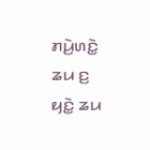ꤊꤣꤧ꤬ꤛꤢꤧ꤭ ꤘꤣ ꤢ꤬ ꤟꤢꤧ꤭ ꤘꤣ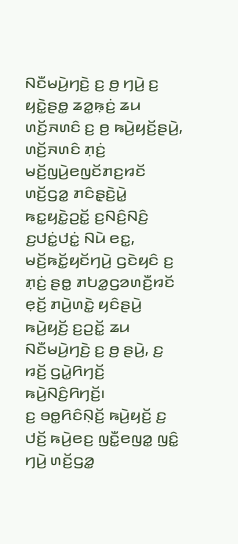ꤡꤢꤪꤗꤣꤧ꤬ꤚꤢꤧ꤬ ꤢ꤬ ꤥ꤬ ꤚꤣꤧ꤬ ꤢ꤬ ꤟꤢꤧ꤭ꤔꤥ꤭ ꤘꤤ꤭ꤒ꤫ꤢꤦ꤬ ꤘꤣ ꤛꤢꤩ꤬ꤏꤛꤢꤨ ꤢ꤬ ꤥ꤬ ꤒꤣꤧ꤬ꤟꤢꤩ꤬ꤔꤣꤧ꤬, ꤛꤢꤩ꤬ꤏꤛꤢꤨ ꤊ꤫ꤢꤦ꤬ ꤗꤢꤩ꤬ꤜꤣꤧ꤬ꤕꤜꤢꤩꤊꤢ꤬ꤙꤢꤩ ꤛꤢꤩ꤬ꤞꤤ꤭ ꤊꤢꤨꤔ꤫ꤢꤧ꤬ꤣꤧ꤭ ꤒꤢ꤭ꤟꤢꤧ꤭ꤑꤢꤩ꤭ ꤢ꤬ꤡꤢꤨ꤬ꤡꤢꤨ꤬ ꤢ꤬ꤓꤢꤦ꤭ꤓꤢꤦ꤭ ꤡꤣꤧ ꤕꤢ꤭, ꤗꤢꤩ꤬ꤒꤢꤩ꤭ꤟꤢꤩꤚꤣꤧ꤬ ꤞꤢꤧꤟꤢꤨ ꤢ꤬ ꤊ꤫ꤢꤦ꤬ ꤔꤥ꤭ ꤊꤝꤤ꤭ꤞꤤꤛꤢꤪ꤬ꤙꤢꤩ ꤕ꤫ꤢꤩ꤬ ꤊꤣꤧ꤬ꤛꤢꤧ꤭ ꤟꤢꤨꤔꤣꤧ꤬ ꤒꤣꤧ꤬ꤟꤢꤩ꤬ ꤢ꤬ꤑꤢꤩ꤭ ꤘꤣ ꤡꤢꤪꤗꤣꤧ꤬ꤚꤢꤧ꤬ ꤢ꤬ ꤥ꤬ ꤔꤣꤧ꤬, ꤢ꤬ ꤙꤢꤩ꤬ ꤞꤣꤧ꤭ꤖꤚꤢꤩ꤬ ꤒꤣꤧ꤬ꤡꤢꤨ꤬ꤖꤚꤢꤩ꤬꤯
ꤢ꤬ ꤋꤥ꤭ꤖꤢꤨꤡ꤫ꤢꤩ꤬ ꤒꤣꤧ꤬ꤟꤢꤩ꤬ ꤢ꤬ ꤓꤢꤩ꤬ ꤒꤣꤧ꤬ꤕꤢ꤬ ꤜꤢꤪ꤭ꤕꤜꤤ꤭ ꤜꤢꤨ꤭ ꤚꤣꤧ꤬ ꤛꤢꤩ꤬ꤞꤤ꤭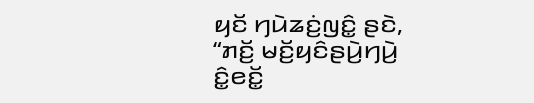ꤟꤢꤩ ꤚꤣꤧꤘꤢꤦ꤬ꤜꤢꤨ꤭ ꤔꤢꤧ, “ꤊꤢꤩ꤬ ꤗꤢꤩ꤬ꤟꤢꤨꤔꤣꤧ꤬ꤚꤣꤧ꤬ ꤢꤨ꤭ꤕꤢꤩ꤭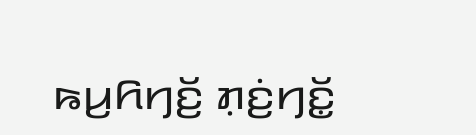ꤒꤣ꤬ꤖꤚꤢꤩ꤬ ꤊ꤫ꤢꤦ꤬ꤚꤢꤩ꤭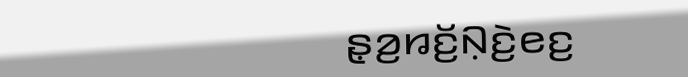ꤔ꤫ꤤ꤬ꤙꤢꤩ꤬ꤡ꤫ꤢꤧ꤬ꤕꤢ꤬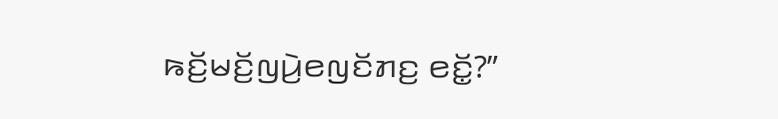ꤒꤢꤩ꤬ꤗꤢꤩ꤬ꤜꤣꤧ꤬ꤕꤜꤢꤩꤊꤢ꤬ ꤕꤢꤩ꤭?”